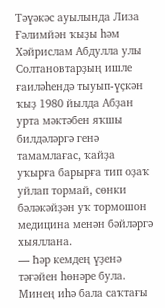Тәүәкәс ауылында Лиза Ғәлимйән ҡыҙы һәм Хәйрислам Абдулла улы Солтановтарҙың ишле ғаиләһендә тыуып-үҫкән ҡыҙ 1980 йылда Абҙан урта мәктәбен яҡшы билдәләргә генә тамамлағас, ҡайҙа уҡырға барырға тип оҙаҡ уйлап тормай, сөнки бәләкәйҙән уҡ тормошон медицина менән бәйләргә хыяллана.
— Һәр кемдең үҙенә тәғәйен һөнәре була. Минең иһә бала саҡтағы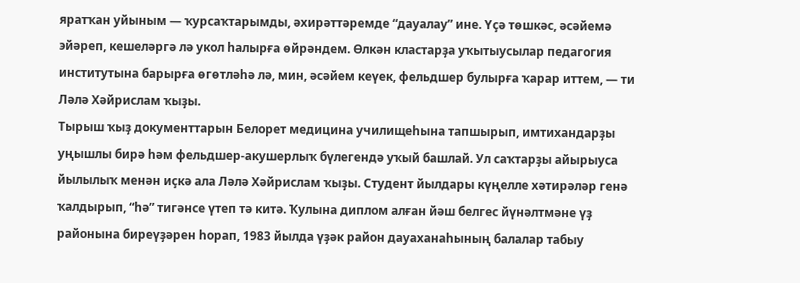яратҡан уйыным — ҡурсаҡтарымды, әхирәттәремде “дауалау” ине. Үҫә төшкәс, әсәйемә эйәреп, кешеләргә лә укол һалырға өйрәндем. Өлкән кластарҙа уҡытыусылар педагогия институтына барырға өгөтләһә лә, мин, әсәйем кеүек, фельдшер булырға ҡарар иттем, — ти Ләлә Хәйрислам ҡыҙы.
Тырыш ҡыҙ документтарын Белорет медицина училищеһына тапшырып, имтихандарҙы уңышлы бирә һәм фельдшер-акушерлыҡ бүлегендә уҡый башлай. Ул саҡтарҙы айырыуса йылылыҡ менән иҫкә ала Ләлә Хәйрислам ҡыҙы. Студент йылдары күңелле хәтирәләр генә ҡалдырып, “һә” тигәнсе үтеп тә китә. Ҡулына диплом алған йәш белгес йүнәлтмәне үҙ районына биреүҙәрен һорап, 1983 йылда үҙәк район дауаханаһының балалар табыу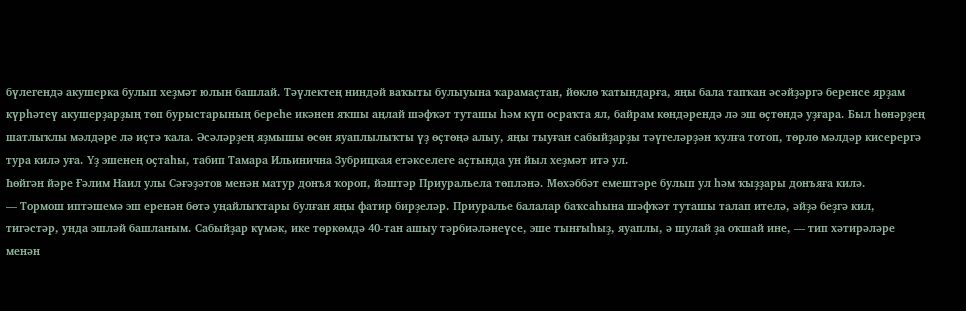бүлегендә акушерка булып хеҙмәт юлын башлай. Тәүлектең ниндәй ваҡыты булыуына ҡарамаҫтан, йөклө ҡатындарға, яңы бала тапҡан әсәйҙәргә беренсе ярҙам күрһәтеү акушерҙарҙың төп бурыстарының береһе икәнен яҡшы аңлай шәфҡәт туташы һәм күп осраҡта ял, байрам көндәрендә лә эш өҫтөндә уҙғара. Был һөнәрҙең шатлыҡлы мәлдәре лә иҫтә ҡала. Әсәләрҙең яҙмышы өсөн яуаплылыҡты үҙ өҫтөңә алыу, яңы тыуған сабыйҙарҙы тәүгеләрҙән ҡулға тотоп, төрлө мәлдәр кисерергә тура килә уға. Үҙ эшенең оҫтаһы, табип Тамара Ильинична Зубрицкая етәкселеге аҫтында ун йыл хеҙмәт итә ул.
Һөйгән йәре Ғәлим Наил улы Сәғәҙәтов менән матур донъя ҡороп, йәштәр Приуральела төпләнә. Мөхәббәт емештәре булып ул һәм ҡыҙҙары донъяға килә.
— Тормош иптәшемә эш еренән бөтә уңайлыҡтары булған яңы фатир бирҙеләр. Приуралье балалар баҡсаһына шәфҡәт туташы талап ителә, әйҙә беҙгә кил, тигәстәр, унда эшләй башланым. Сабыйҙар күмәк, ике төркөмдә 40-тан ашыу тәрбиәләнеүсе, эше тынғыһыҙ, яуаплы, ә шулай ҙа оҡшай ине, — тип хәтирәләре менән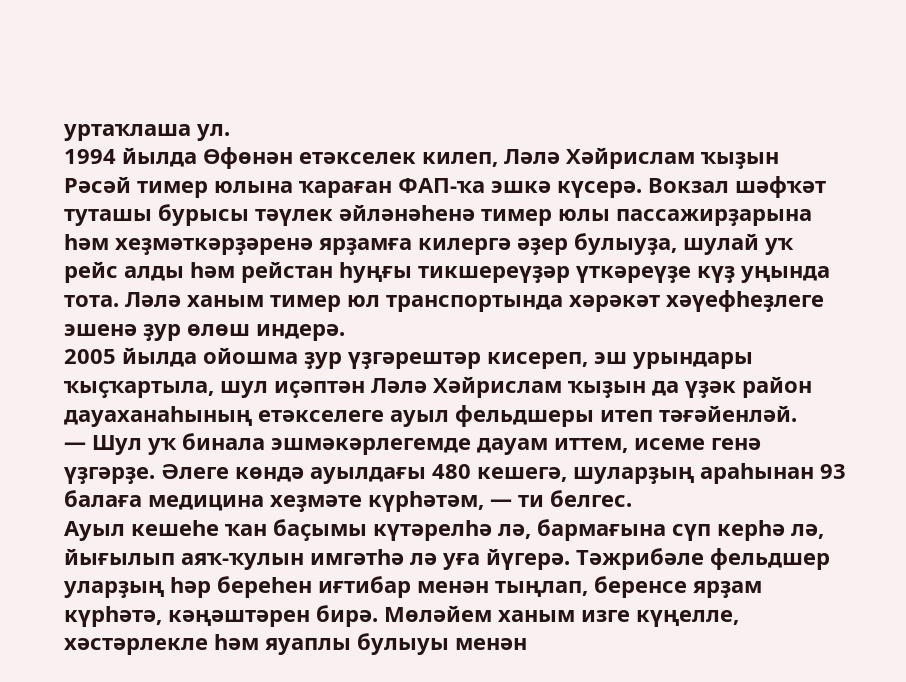уртаҡлаша ул.
1994 йылда Өфөнән етәкселек килеп, Ләлә Хәйрислам ҡыҙын Рәсәй тимер юлына ҡараған ФАП-ҡа эшкә күсерә. Вокзал шәфҡәт туташы бурысы тәүлек әйләнәһенә тимер юлы пассажирҙарына һәм хеҙмәткәрҙәренә ярҙамға килергә әҙер булыуҙа, шулай уҡ рейс алды һәм рейстан һуңғы тикшереүҙәр үткәреүҙе күҙ уңында тота. Ләлә ханым тимер юл транспортында хәрәкәт хәүефһеҙлеге эшенә ҙур өлөш индерә.
2005 йылда ойошма ҙур үҙгәрештәр кисереп, эш урындары ҡыҫҡартыла, шул иҫәптән Ләлә Хәйрислам ҡыҙын да үҙәк район дауаханаһының етәкселеге ауыл фельдшеры итеп тәғәйенләй.
— Шул уҡ бинала эшмәкәрлегемде дауам иттем, исеме генә үҙгәрҙе. Әлеге көндә ауылдағы 480 кешегә, шуларҙың араһынан 93 балаға медицина хеҙмәте күрһәтәм, — ти белгес.
Ауыл кешеһе ҡан баҫымы күтәрелһә лә, бармағына сүп керһә лә, йығылып аяҡ-ҡулын имгәтһә лә уға йүгерә. Тәжрибәле фельдшер уларҙың һәр береһен иғтибар менән тыңлап, беренсе ярҙам күрһәтә, кәңәштәрен бирә. Мөләйем ханым изге күңелле, хәстәрлекле һәм яуаплы булыуы менән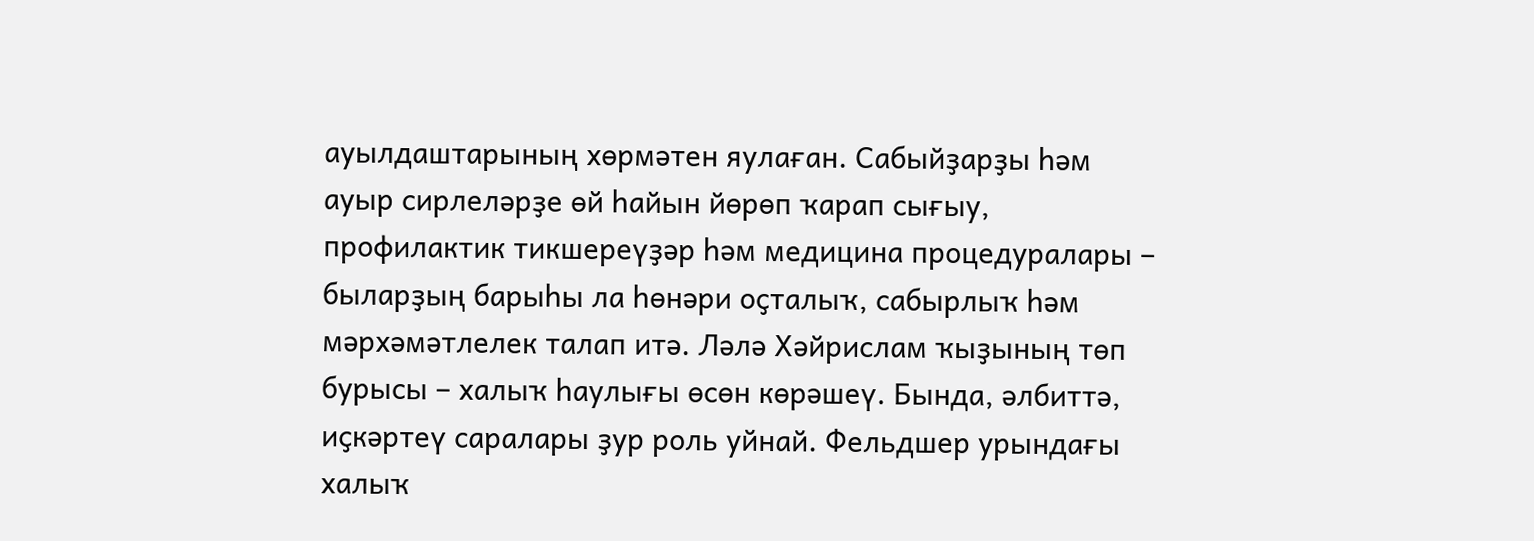ауылдаштарының хөрмәтен яулаған. Сабыйҙарҙы һәм ауыр сирлеләрҙе өй һайын йөрөп ҡарап сығыу, профилактик тикшереүҙәр һәм медицина процедуралары – быларҙың барыһы ла һөнәри оҫталыҡ, сабырлыҡ һәм мәрхәмәтлелек талап итә. Ләлә Хәйрислам ҡыҙының төп бурысы – халыҡ һаулығы өсөн көрәшеү. Бында, әлбиттә, иҫкәртеү саралары ҙур роль уйнай. Фельдшер урындағы халыҡ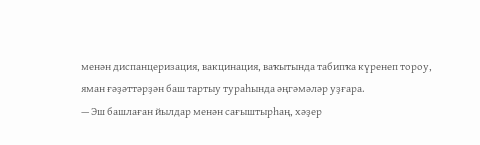менән диспанцеризация, вакцинация, ваҡытында табипҡа күренеп тороу, яман ғәҙәттәрҙән баш тартыу тураһында әңгәмәләр уҙғара.
— Эш башлаған йылдар менән сағыштырһаң, хәҙер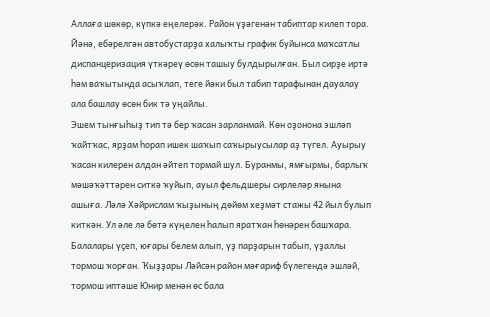Аллаға шөкөр, күпкә еңелерәк. Район үҙәгенән табиптар килеп тора. Йәнә, ебәрелгән автобустарҙа халыҡты график буйынса маҡсатлы диспанцеризация үткәреү өсөн ташыу булдырылған. Был сирҙе иртә һәм ваҡытында асыҡлап, теге йәки был табип тарафынан дауалау ала башлау өсөн бик тә уңайлы.
Эшем тынғыһыҙ тип тә бер ҡасан зарланмай. Көн оҙонона эшләп ҡайтҡас, ярҙам һорап ишек шаҡып саҡырыусылар аҙ түгел. Ауырыу ҡасан килерен алдан әйтеп тормай шул. Буранмы, ямғырмы, барлыҡ мәшәҡәттәрен ситкә ҡуйып, ауыл фельдшеры сирлеләр янына ашыға. Ләлә Хәйрислам ҡыҙының дөйөм хеҙмәт стажы 42 йыл булып киткән. Ул әле лә бөтә күңелен һалып яратҡан һөнәрен башҡара.
Балалары үҫеп, юғары белем алып, үҙ парҙарын табып, үҙаллы тормош ҡорған. Ҡыҙҙары Ләйсән район мәғариф бүлегендә эшләй, тормош иптәше Юнир менән өс бала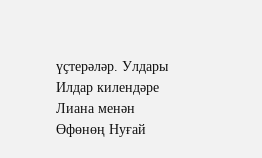үҫтерәләр. Улдары Илдар килендәре Лиана менән Өфөнөң Нуғай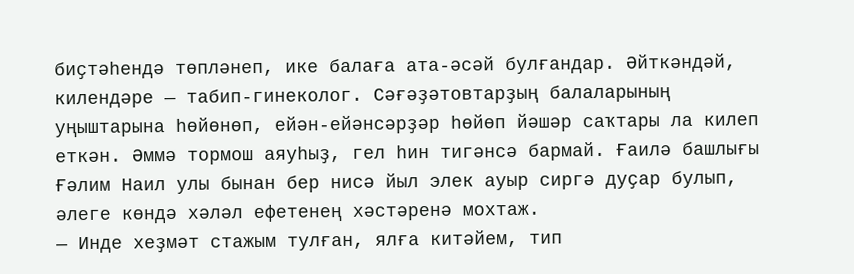биҫтәһендә төпләнеп, ике балаға ата-әсәй булғандар. Әйткәндәй, килендәре — табип-гинеколог. Сәғәҙәтовтарҙың балаларының уңыштарына һөйөнөп, ейән-ейәнсәрҙәр һөйөп йәшәр саҡтары ла килеп еткән. Әммә тормош аяуһыҙ, гел һин тигәнсә бармай. Ғаилә башлығы Ғәлим Наил улы бынан бер нисә йыл элек ауыр сиргә дуҫар булып, әлеге көндә хәләл ефетенең хәстәренә мохтаж.
— Инде хеҙмәт стажым тулған, ялға китәйем, тип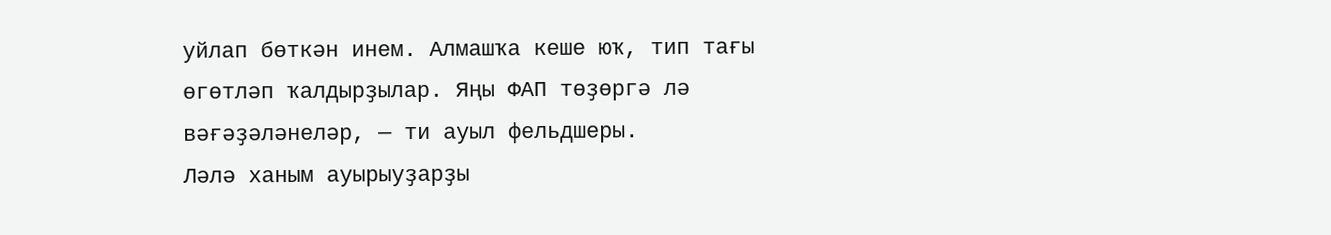уйлап бөткән инем. Алмашҡа кеше юҡ, тип тағы өгөтләп ҡалдырҙылар. Яңы ФАП төҙөргә лә вәғәҙәләнеләр, — ти ауыл фельдшеры.
Ләлә ханым ауырыуҙарҙы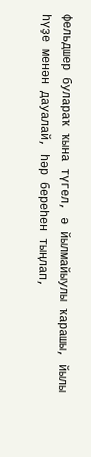фельдшер булараҡ ҡына түгел, ә йылмайыулы ҡарашы, йылы һүҙе менән дауалай, һәр береһен тыңлап,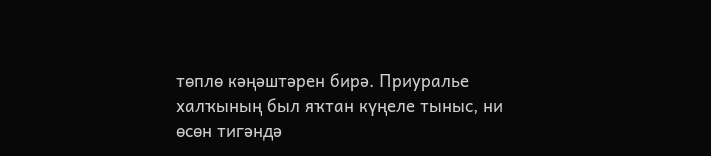төплө кәңәштәрен бирә. Приуралье халҡының был яҡтан күңеле тыныс, ни өсөн тигәндә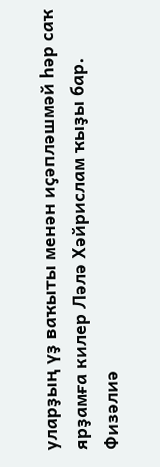уларҙың үҙ ваҡыты менән иҫәпләшмәй һәр саҡ ярҙамға килер Ләлә Хәйрислам ҡыҙы бар.
Физәлиә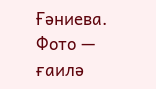Ғәниева.
Фото — ғаилә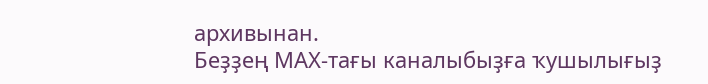архивынан.
Беҙҙең МАХ-тағы каналыбыҙға ҡушылығыҙ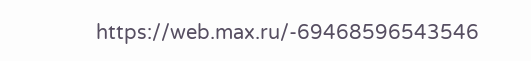https://web.max.ru/-69468596543546